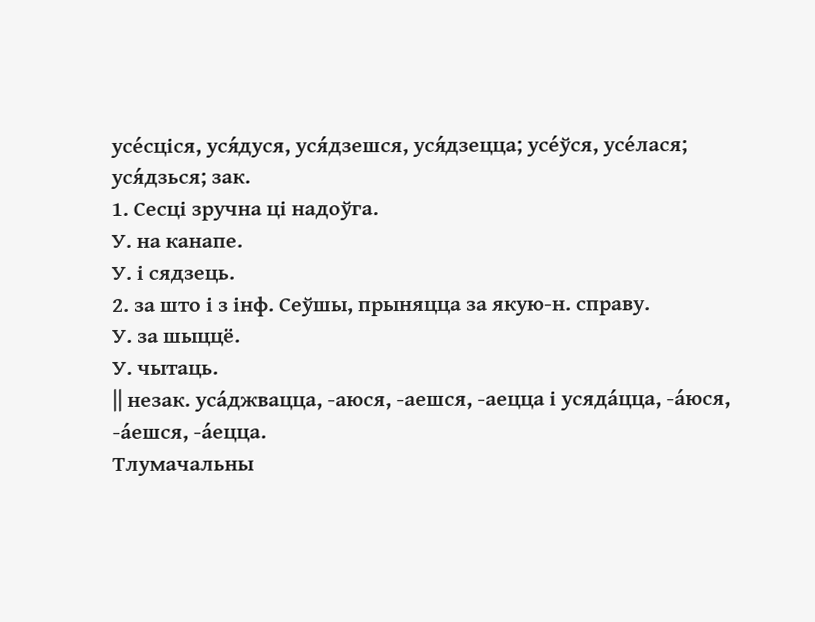усе́сціся, уся́дуся, уся́дзешся, уся́дзецца; усе́ўся, усе́лася; уся́дзься; зак.
1. Сесці зручна ці надоўга.
У. на канапе.
У. і сядзець.
2. за што і з інф. Сеўшы, прыняцца за якую-н. справу.
У. за шыццё.
У. чытаць.
|| незак. уса́джвацца, -аюся, -аешся, -аецца і усяда́цца, -а́юся, -а́ешся, -а́ецца.
Тлумачальны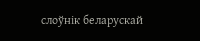слоўнік беларускай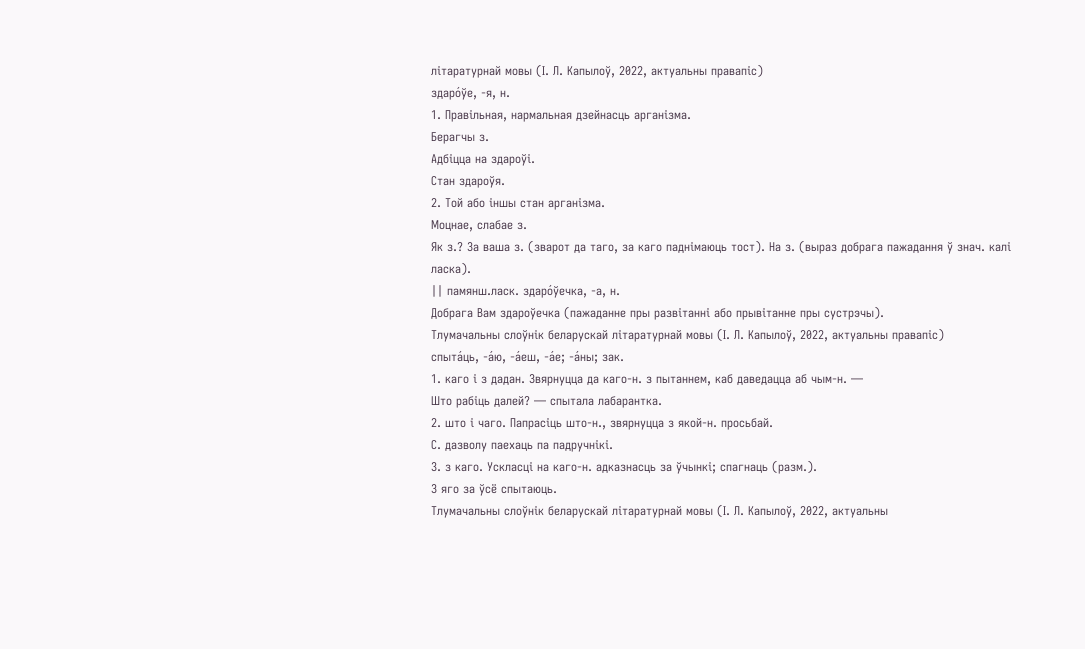літаратурнай мовы (І. Л. Капылоў, 2022, актуальны правапіс)
здаро́ўе, -я, н.
1. Правільная, нармальная дзейнасць арганізма.
Берагчы з.
Адбіцца на здароўі.
Стан здароўя.
2. Той або іншы стан арганізма.
Моцнае, слабае з.
Як з.? За ваша з. (зварот да таго, за каго паднімаюць тост). На з. (выраз добрага пажадання ў знач. калі ласка).
|| памянш.ласк. здаро́ўечка, -а, н.
Добрага Вам здароўечка (пажаданне пры развітанні або прывітанне пры сустрэчы).
Тлумачальны слоўнік беларускай літаратурнай мовы (І. Л. Капылоў, 2022, актуальны правапіс)
спыта́ць, -а́ю, -а́еш, -а́е; -а́ны; зак.
1. каго і з дадан. Звярнуцца да каго-н. з пытаннем, каб даведацца аб чым-н. —
Што рабіць далей? — спытала лабарантка.
2. што і чаго. Папрасіць што-н., звярнуцца з якой-н. просьбай.
С. дазволу паехаць па падручнікі.
3. з каго. Ускласці на каго-н. адказнасць за ўчынкі; спагнаць (разм.).
З яго за ўсё спытаюць.
Тлумачальны слоўнік беларускай літаратурнай мовы (І. Л. Капылоў, 2022, актуальны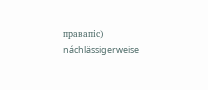правапіс)
náchlässigerweise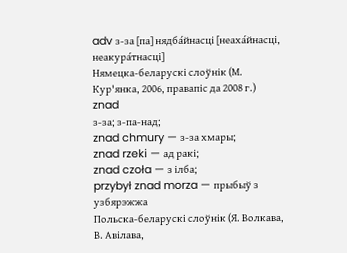adv з-за [па] нядба́йнасці [неаха́йнасці, неакура́тнасці]
Нямецка-беларускі слоўнік (М. Кур'янка, 2006, правапіс да 2008 г.)
znad
з-за; з-па-над;
znad chmury — з-за хмары;
znad rzeki — ад ракі;
znad czoła — з ілба;
przybył znad morza — прыбыў з узбярэжжа
Польска-беларускі слоўнік (Я. Волкава, В. Авілава,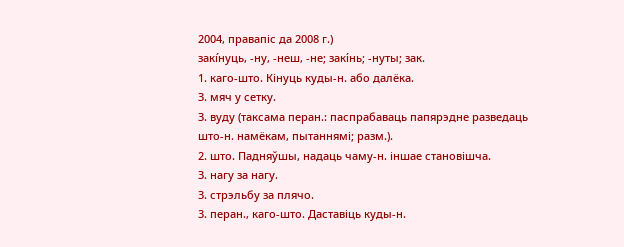2004, правапіс да 2008 г.)
закі́нуць, -ну, -неш, -не; закі́нь; -нуты; зак.
1. каго-што. Кінуць куды-н. або далёка.
З. мяч у сетку.
З. вуду (таксама перан.: паспрабаваць папярэдне разведаць што-н. намёкам, пытаннямі; разм.).
2. што. Падняўшы, надаць чаму-н. іншае становішча.
З. нагу за нагу.
З. стрэльбу за плячо.
3. перан., каго-што. Даставіць куды-н.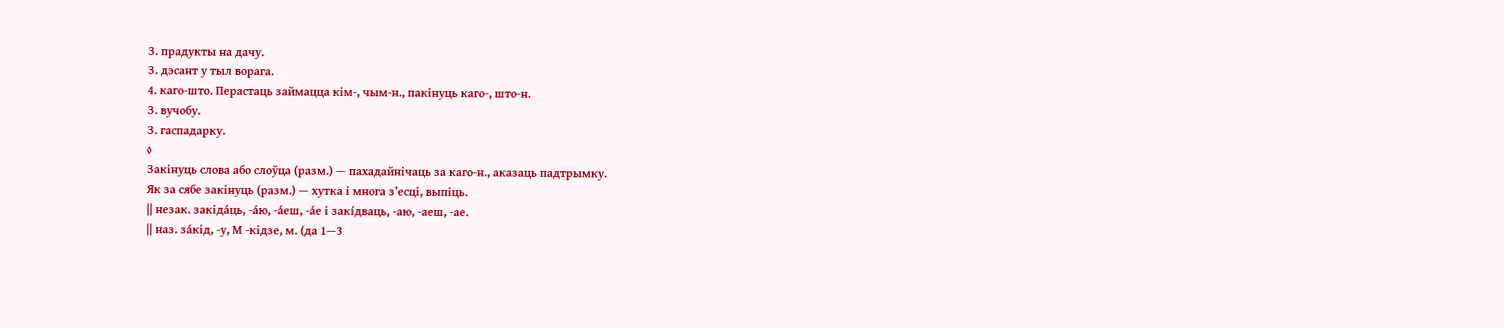З. прадукты на дачу.
З. дэсант у тыл ворага.
4. каго-што. Перастаць займацца кім-, чым-н., пакінуць каго-, што-н.
З. вучобу.
З. гаспадарку.
◊
Закінуць слова або слоўца (разм.) — пахадайнічаць за каго-н., аказаць падтрымку.
Як за сябе закінуць (разм.) — хутка і многа з’есці, выпіць.
|| незак. закіда́ць, -а́ю, -а́еш, -а́е і закі́дваць, -аю, -аеш, -ае.
|| наз. за́кід, -у, М -кідзе, м. (да 1—3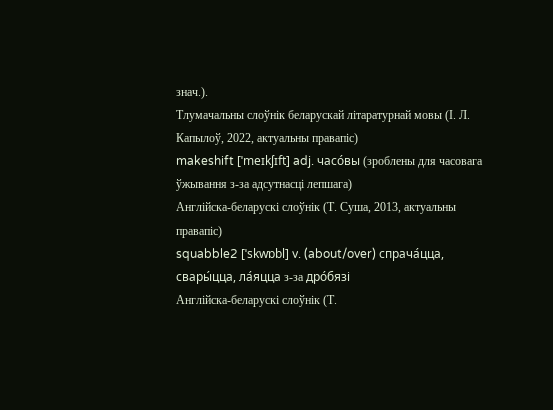знач.).
Тлумачальны слоўнік беларускай літаратурнай мовы (І. Л. Капылоў, 2022, актуальны правапіс)
makeshift [ˈmeɪkʃɪft] adj. часо́вы (зроблены для часовага ўжывання з-за адсутнасці лепшага)
Англійска-беларускі слоўнік (Т. Суша, 2013, актуальны правапіс)
squabble2 [ˈskwɒbl] v. (about/over) спрача́цца, свары́цца, ла́яцца з-за дро́бязі
Англійска-беларускі слоўнік (Т.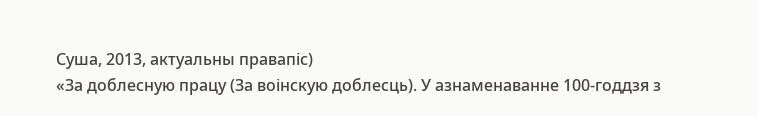Суша, 2013, актуальны правапіс)
«За доблесную працу (За воінскую доблесць). У азнаменаванне 100-годдзя з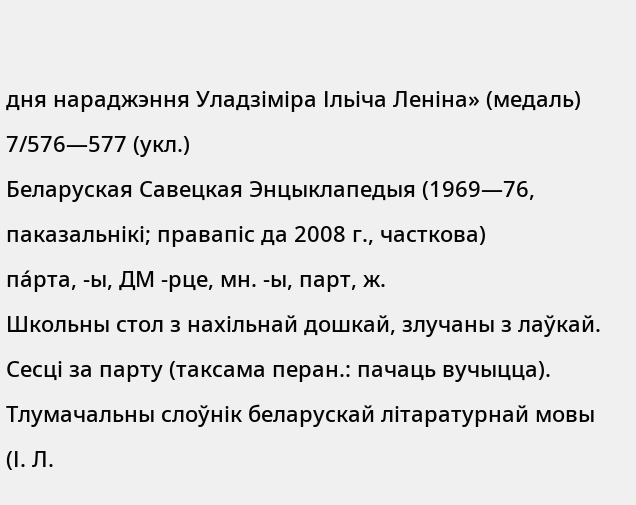дня нараджэння Уладзіміра Ільіча Леніна» (медаль) 7/576—577 (укл.)
Беларуская Савецкая Энцыклапедыя (1969—76, паказальнікі; правапіс да 2008 г., часткова)
па́рта, -ы, ДМ -рце, мн. -ы, парт, ж.
Школьны стол з нахільнай дошкай, злучаны з лаўкай.
Сесці за парту (таксама перан.: пачаць вучыцца).
Тлумачальны слоўнік беларускай літаратурнай мовы (І. Л.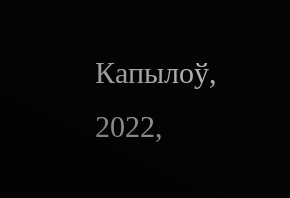Капылоў, 2022,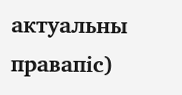актуальны правапіс)